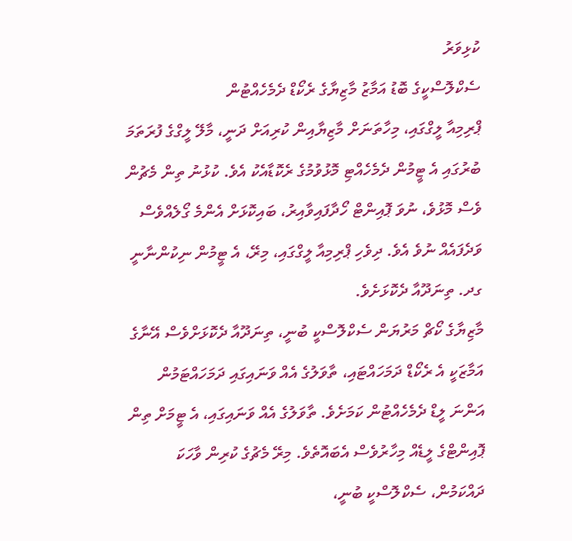ކުޅިވަރު
ސެކްލޮސްކީގެ ބޮޑު އަމާޒު މާޒިޔާގެ ރެކޯޑް ދެމެހެއްޓުން
ޕްރިމިއާ ލީގްގައި، މިހާތަނަށް މާޒިޔާއިން ކުރިއަށް ދަނީ، މާލޭ ލީގްގެ ފުރަތަމަ ބުރުގައި އެ ޓީމުން ދެމެހެއްޓި މޮޅުވުމުގެ ރެކޮޑާއެކު އެވެ. ކުޅުނު ތިން މެޗުން ވެސް މޮޅުވެ، ނުވަ ޕޮއިންޓް ހޯދާފައިވާއިރު، ބައިކޮޅަށް އެންމެ ގޯލެއްވެސް ވަދެފައެއް ނުވެ އެވެ. ދިވެހި ޕްރިމިއާ ލީގްގައި، މިރޭ، އެ ޓީމުން ނިކުންނާނީ ގދ. ތިނަދޫއާ ދެކޮޅަށެވެ.
މާޒިޔާގެ ކޯޗް މަރުޔަން ސެކްލޮސްކީ ބުނީ، ތިނަދޫއާ ދެކޮޅަށްވެސް އޭނާގެ އަމާޒަކީ އެ ރެކޯޑް ދަމަހައްޓައި، ތާވަލުގެ އެއް ވަނައިގައި ދަމަހައްޓަމުން އަންނަ ލީޑް ދެމެހެއްޓުން ކަމަށެވެ. ތާވަލުގެ އެއް ވަނައިގައި، އެ ޓީމަށް ތިން ޕޮއިންޓްގެ ލީޑެއް މިހާރުވެސް އެބައޮތެވެ. މިރޭ މެޗުގެ ކުރިން ވާހަކަ ދައްކަމުން، ސެކްލޮސްކީ ބުނީ،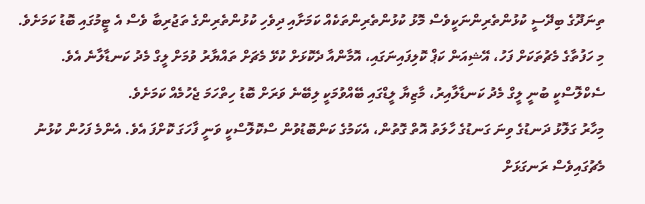ތިނަދޫގެ ބިދޭސީ ކުޅުންތެރިންނަކީވެސް މޮޅު ކުޅުންތެރިންތަކެއް ކަމަށާއި ދިވެހި ކުޅުންތެރިންގެ ތަޖުރިބާ ވެސް އެ ޓީމުގައި ބޮޑު ކަމަށެވެ.
މި ހަފުތާގެ މެޗުތަކަށް ފަހު، އޭޝިއަން ކަޕް ކޮލިފައިނަގައި، އޮމާންއާ ދެކޮޅަށް ކުޅޭ މެޗަށް ތައްޔާރު ވުމަށް ލީގް މެދު ކަނޑާލާނެ އެވެ. ސެކްލޮސްކީ ބުނީ ލީގް މެދު ކަނޑާލާއިރު، މާޒިޔާ ލީޑްގައި ބޭއްވުމަކީ ލިބޭނެ ވަރަށް ބޮޑު ހިތްހަމަ ޖެހުމެއް ކަމަށެވެ.
މިހާރު ގަލޮޅު ދަނޑުގެ ވިނަ ގަނޑުގެ ހާލަތު އޮތް ގޮތުން، އެކަމުގެ ކަންބޮޑުވުން ސްކޮލޮސްކީ ވަނީ ފާހަގަ ކޮށްފަ އެވެ. އެންމެ ފަހުން ކުޅުނު މެޗުގައިވެސް ރަނގަޅަށް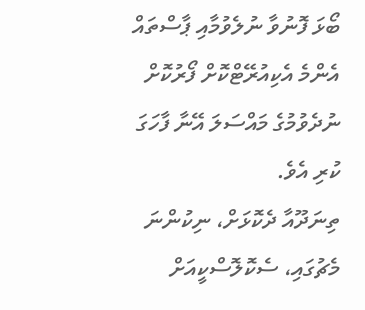ބޯޅަ ފޮނުވާ ނުލެވުމާއި ޕާސްތައް އެންމެ އެކިއުރޭޓްކޮށް ފޯރުކޮށް ނުދެވުމުގެ މައްސަލަ އޭނާ ފާހަގަ ކުރި އެވެ.
ތިނަދޫއާ ދެކޮޅަށް، ނިކުންނަ މެޗުގައި، ސެކޮލޮސްކީއަށް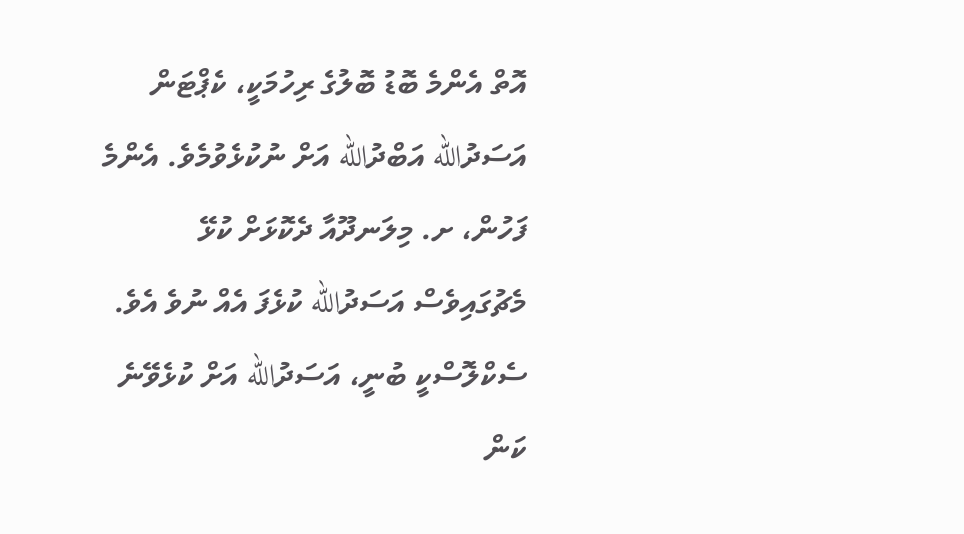އޮތް އެންމެ ބޮޑު ބޮލުގެ ރިހުމަކީ، ކެޕްޓަން އަސަދުالله އަބްދުالله އަށް ނުކުޅެވުމެވެ. އެންމެ ފަހުން، ށ. މިލަނދޫއާ ދެކޮޅަށް ކުޅޭ މެޗުގައިވެސް އަސަދުالله ކުޅެފަ އެއް ނުވެ އެވެ. ސެކްލޮސްކީ ބުނީ، އަސަދުالله އަށް ކުޅެވޭނެ ކަން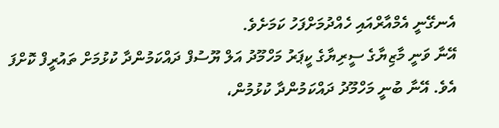އެނގޭނީ އެމްއާރްއައި ހެއްދުމަށްފަހު ކަމަށެވެ.
އޭނާ ވަނީ މާޒިޔާގެ ސީރިޔާގެ ކީޕަރު މަހްމޫދު އަލް ޔޫސުފް ދައްކަމުންދާ ކުޅުމަށް ތައުރީފް ކޮށްފަ އެވެ. އޭނާ ބުނީ މަހްމޫދު ދައްކަމުންދާ ކުޅުމުން،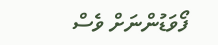ފޯވަޑުންނަށް ވެސް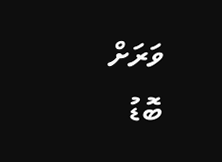ވަރަށް ބޮޑު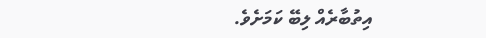އިތުބާރެއް ލިބޭ ކަމަށެވެ.